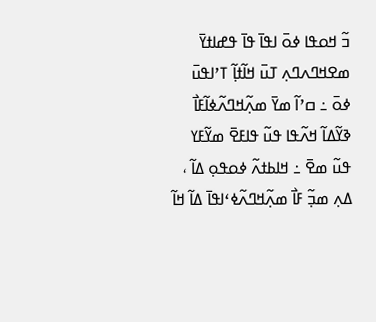ߏ߬ ߞߋߟߊ ߦߋ߫ ߊߟߊ߫ ߟߊ߫ ߟߝߊߙߌ߫ ߘߐߞߣߍߣߍ߲ ߠߎ߫ ߞߊ߬ߙߊ߲߬ ߠߴߊߟߎ߫ ߦߋ߫ ߸ ߛߴߊ߬ ߘߌ߫ ߘߍ߲߬ߞߣߍ߬ߦߊ߬ߓߊ߯ ߢߌ߬ߡߊ߬ ߞߍ߬ߟߊ ߟߎ߬ ߟߊߓߐ߫ ߘߌ߬ߓߌ ߟߎ߬ ߘߐ߫ ߸ ߞߊߕߙߍ߬ ߦߋߟߋ߲ ߡߊ߬ ، ߡߍ߲ ߘߏ߲߬ ߓߊ߯ ߘߍ߲߬ߞߣߍ߬ߦߵߊߟߊ߫ ߡߊ߬ ߞߊ߬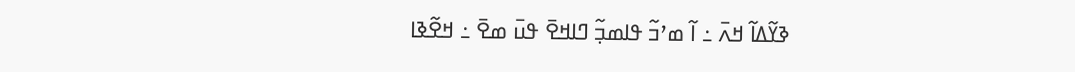ߢߌ߬ߡߊ߬ ߞߍ߫ ߸ ߊ߬ ߘߴߏ߬ ߟߊߘߏ߲߬ ߣߊߞߐ߫ ߟߎ߫ ߘߐ߫ ߸ ߞߐ߬ߢߊ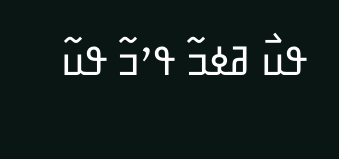ߟߎ߯ ߥߦߏ߬ ߟߴߏ߬ ߟߎ߬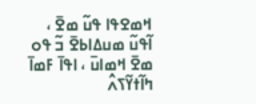ߞߘߐߟߊ ߟߎ߬ ߘߐ߫ ، ߊ߬ߟߎ߬ ߘߎߡߊߕߐ߫ ߏ߬ ߟߋ ߘߐ߫ ߞߘߊߎ߫ ، ߊߟߊ߫ ߓߘߊ߫ ߤߊ߬ߙߌ߬ߖߍ߮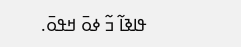ߟߊߢߊ߬ ߏ߬ ߦߋ߫ ߞߟߋ߫.